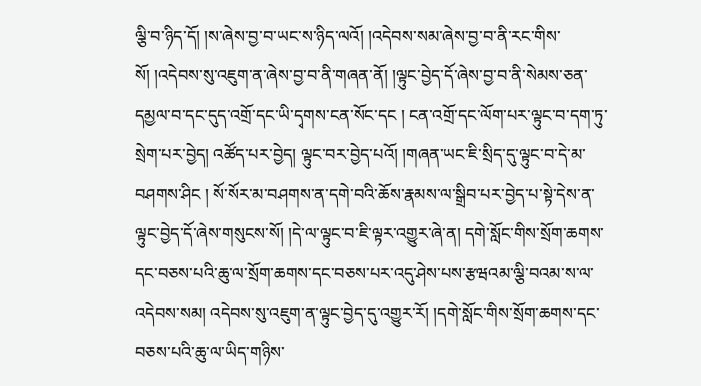ལྕི་བ་ཉིད་དོ། །ས་ཞེས་བྱ་བ་ཡང་ས་ཉིད་ལའོ། །འདེབས་སམ་ཞེས་བྱ་བ་ནི་རང་གིས་སོ། །འདེབས་སུ་འཇུག་ན་ཞེས་བྱ་བ་ནི་གཞན་ནོ། །ལྟུང་བྱེད་དོ་ཞེས་བྱ་བ་ནི་སེམས་ཅན་དམྱལ་བ་དང་དུད་འགྲོ་དང་ཡི་དྭགས་ངན་སོང་དང ། ངན་འགྲོ་དང་ལོག་པར་ལྟུང་བ་དག་ཏུ་སྲེག་པར་བྱེད། འཚོད་པར་བྱེད། ལྟུང་བར་བྱེད་པའོ། །གཞན་ཡང་ཇི་སྲིད་དུ་ལྟུང་བ་དེ་མ་བཤགས་ཤིང ། སོ་སོར་མ་བཤགས་ན་དགེ་བའི་ཆོས་རྣམས་ལ་སྒྲིབ་པར་བྱེད་པ་སྟེ་དེས་ན་ལྟུང་བྱེད་དོ་ཞེས་གསུངས་སོ། །དེ་ལ་ལྟུང་བ་ཇི་ལྟར་འགྱུར་ཞེ་ན། དགེ་སློང་གིས་སྲོག་ཆགས་དང་བཅས་པའི་ཆུ་ལ་སྲོག་ཆགས་དང་བཅས་པར་འདུ་ཤེས་པས་རྩཝའམ་ལྕི་བའམ་ས་ལ་འདེབས་སམ། འདེབས་སུ་འཇུག་ན་ལྟུང་བྱེད་དུ་འགྱུར་རོ། །དགེ་སློང་གིས་སྲོག་ཆགས་དང་བཅས་པའི་ཆུ་ལ་ཡིད་གཉིས་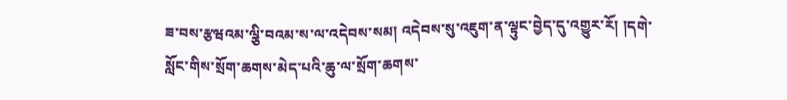ཟ་བས་རྩཝའམ་ལྕི་བའམ་ས་ལ་འདེབས་སམ། འདེབས་སུ་འཇུག་ན་ལྟུང་བྱེད་དུ་འགྱུར་རོ། །དགེ་སློང་གིས་སྲོག་ཆགས་མེད་པའི་ཆུ་ལ་སྲོག་ཆགས་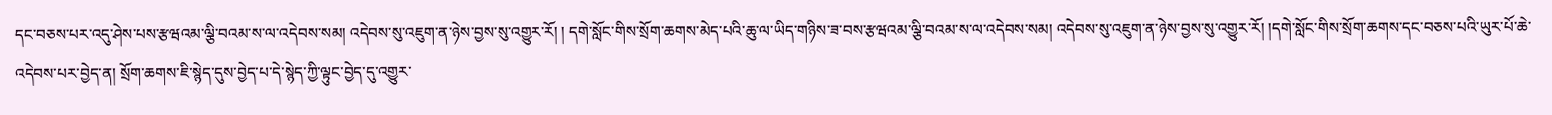དང་བཅས་པར་འདུ་ཤེས་པས་རྩཝའམ་ལྕི་བའམ་ས་ལ་འདེབས་སམ། འདེབས་སུ་འཇུག་ན་ཉེས་བྱས་སུ་འགྱུར་རོ། ། དགེ་སློང་གིས་སྲོག་ཆགས་མེད་པའི་ཆུ་ལ་ཡིད་གཉིས་ཟ་བས་རྩཝའམ་ལྕི་བའམ་ས་ལ་འདེབས་སམ། འདེབས་སུ་འཇུག་ན་ཉེས་བྱས་སུ་འགྱུར་རོ། །དགེ་སློང་གིས་སྲོག་ཆགས་དང་བཅས་པའི་ཡུར་པོ་ཆེ་འདེབས་པར་བྱེད་ན། སྲོག་ཆགས་ཇི་སྙེད་དུས་བྱེད་པ་དེ་སྙེད་ཀྱི་ལྟུང་བྱེད་དུ་འགྱུར་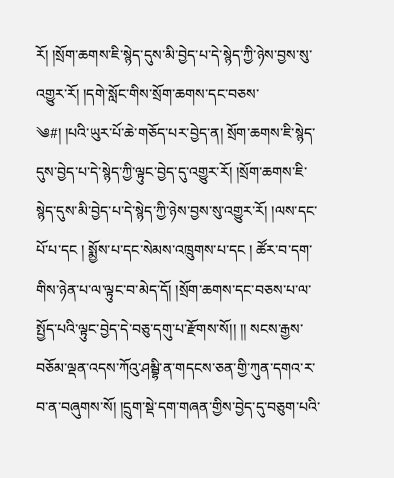རོ། །སྲོག་ཆགས་ཇི་སྙེད་དུས་མི་བྱེད་པ་དེ་སྙེད་ཀྱི་ཉེས་བྱས་སུ་འགྱུར་རོ། །དགེ་སློང་གིས་སྲོག་ཆགས་དང་བཅས་
༄#། །པའི་ཡུར་པོ་ཆེ་གཅོད་པར་བྱེད་ན། སྲོག་ཆགས་ཇི་སྙེད་དུས་བྱེད་པ་དེ་སྙེད་ཀྱི་ལྟུང་བྱེད་དུ་འགྱུར་རོ། །སྲོག་ཆགས་ཇི་སྙེད་དུས་མི་བྱེད་པ་དེ་སྙེད་ཀྱི་ཉེས་བྱས་སུ་འགྱུར་རོ། །ལས་དང་པོ་པ་དང ། སྨྱོས་པ་དང་སེམས་འཁྲུགས་པ་དང ། ཚོར་བ་དག་གིས་ཉེན་པ་ལ་ལྟུང་བ་མེད་དོ། །སྲོག་ཆགས་དང་བཅས་པ་ལ་སྤྱོད་པའི་ལྟུང་བྱེད་དེ་བཅུ་དགུ་པ་རྫོགས་སོ།། །། སངས་རྒྱས་བཅོམ་ལྡན་འདས་ཀོའུ་ཤམྦྷི་ན་གདངས་ཅན་གྱི་ཀུན་དགའ་ར་བ་ན་བཞུགས་སོ། །དྲུག་སྡེ་དག་གཞན་གྱིས་བྱེད་དུ་བཅུག་པའི་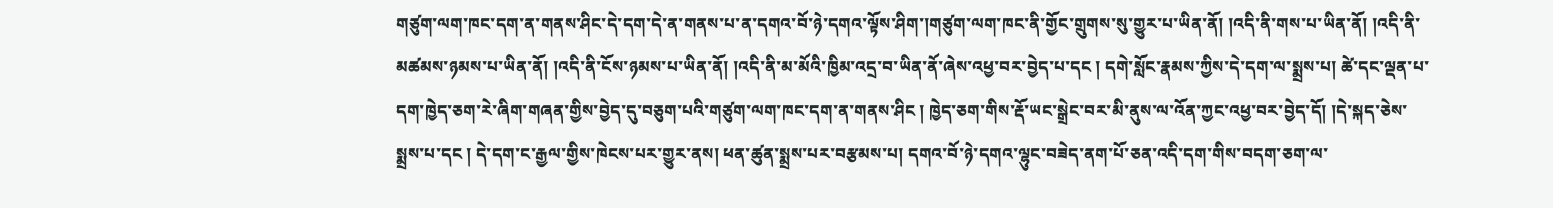གཙུག་ལག་ཁང་དག་ན་གནས་ཤིང་དེ་དག་དེ་ན་གནས་པ་ན་དགའ་བོ་ཉེ་དགའ་ལྟོས་ཤིག་།གཙུག་ལག་ཁང་ནི་གྱོང་གྲུགས་སུ་གྱུར་པ་ཡིན་ནོ། །འདི་ནི་གས་པ་ཡིན་ནོ། །འདི་ནི་མཚམས་ཉམས་པ་ཡིན་ནོ། །འདི་ནི་ངོས་ཉམས་པ་ཡིན་ནོ། །འདི་ནི་མ་མོའི་ཁྱིམ་འདྲ་བ་ཡིན་ནོ་ཞེས་འཕྱ་བར་བྱེད་པ་དང ། དགེ་སློང་རྣམས་ཀྱིས་དེ་དག་ལ་སྨྲས་པ། ཚེ་དང་ལྡན་པ་དག་ཁྱེད་ཅག་རེ་ཞིག་གཞན་གྱིས་བྱེད་དུ་བཅུག་པའི་གཙུག་ལག་ཁང་དག་ན་གནས་ཤིང ། ཁྱེད་ཅག་གིས་རྡོ་ཡང་སྒྲེང་བར་མི་ནུས་ལ་འོན་ཀྱང་འཕྱ་བར་བྱེད་དོ། །དེ་སྐད་ཅེས་སྨྲས་པ་དང ། དེ་དག་ང་རྒྱལ་གྱིས་ཁེངས་པར་གྱུར་ནས། ཕན་ཚུན་སྨྲས་པར་བརྩམས་པ། དགའ་བོ་ཉེ་དགའ་ལྷུང་བཟེད་ནག་པོ་ཅན་འདི་དག་གིས་བདག་ཅག་ལ་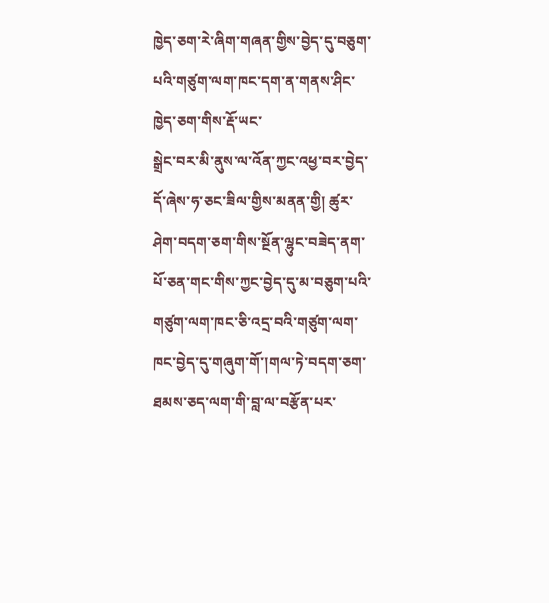ཁྱེད་ཅག་རེ་ཞིག་གཞན་གྱིས་བྱེད་དུ་བཅུག་པའི་གཙུག་ལག་ཁང་དག་ན་གནས་ཤིང་ཁྱེད་ཅག་གིས་རྡོ་ཡང་
སྒྲེང་བར་མི་ནུས་ལ་འོན་ཀྱང་འཕྱ་བར་བྱེད་དོ་ཞེས་ཧ་ཅང་ཟིལ་གྱིས་མནན་གྱི། ཚུར་ཤེག་བདག་ཅག་གིས་སྔོན་ལྷུང་བཟེད་ནག་པོ་ཅན་གང་གིས་ཀྱང་བྱེད་དུ་མ་བཅུག་པའི་གཙུག་ལག་ཁང་ཅི་འདྲ་བའི་གཙུག་ལག་ཁང་བྱེད་དུ་གཞུག་གོ་།གལ་ཏེ་བདག་ཅག་ཐམས་ཅད་ལག་གི་བླ་ལ་བརྩོན་པར་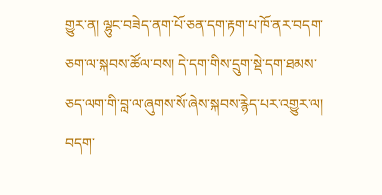གྱུར་ན། ལྷུང་བཟེད་ནག་པོ་ཅན་དག་རྟག་པ་ཁོ་ནར་བདག་ཅག་ལ་སྐབས་ཚོལ་བས། དེ་དག་གིས་དྲུག་སྡེ་དག་ཐམས་ཅད་ལག་གི་བླ་ལ་ཞུགས་སོ་ཞེས་སྐབས་རྙེད་པར་འགྱུར་ལ། བདག་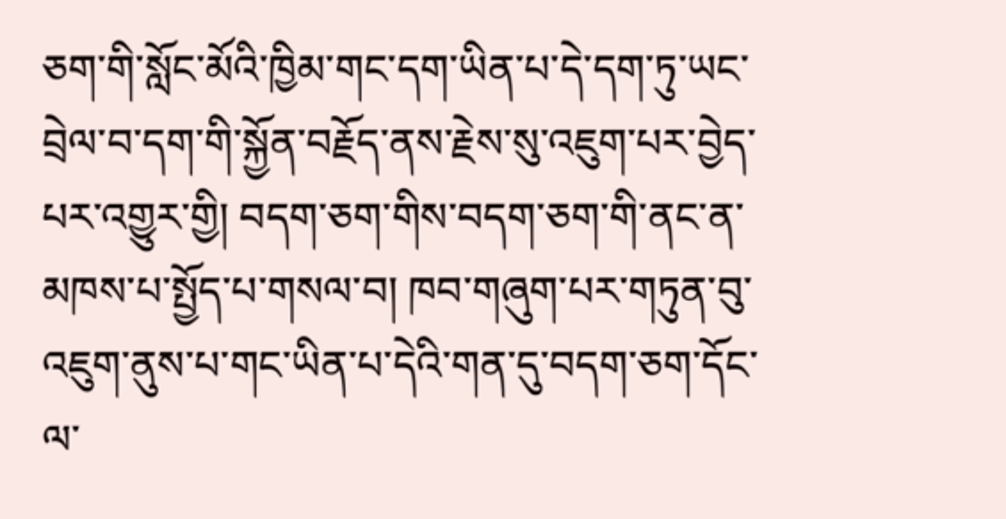ཅག་གི་སློང་མོའི་ཁྱིམ་གང་དག་ཡིན་པ་དེ་དག་ཏུ་ཡང་བྲེལ་བ་དག་གི་སྐྱོན་བརྗོད་ནས་རྗེས་སུ་འཇུག་པར་བྱེད་པར་འགྱུར་གྱི། བདག་ཅག་གིས་བདག་ཅག་གི་ནང་ན་མཁས་པ་སྤྱོད་པ་གསལ་བ། ཁབ་གཞུག་པར་གཏུན་བུ་འཇུག་ནུས་པ་གང་ཡིན་པ་དེའི་གན་དུ་བདག་ཅག་དོང་ལ་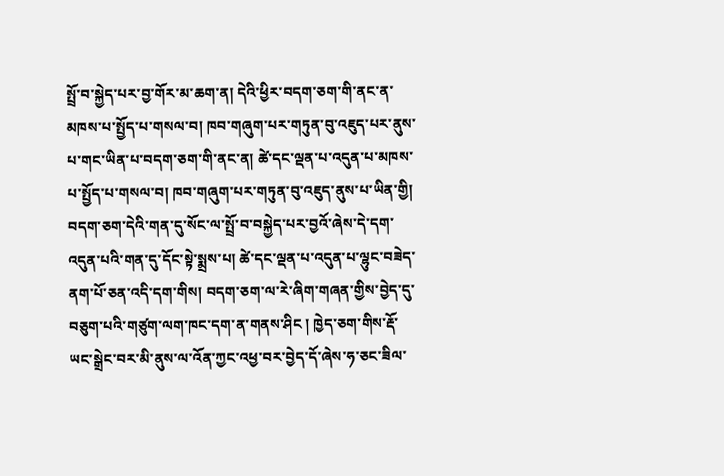སྤྲོ་བ་སྐྱེད་པར་བྱ་གོར་མ་ཆག་ན། དེའི་ཕྱིར་བདག་ཅག་གི་ནང་ན་མཁས་པ་སྤྱོད་པ་གསལ་བ། ཁབ་གཞུག་པར་གཏུན་བུ་འཇུད་པར་ནུས་པ་གང་ཡིན་པ་བདག་ཅག་གི་ནང་ན། ཚེ་དང་ལྡན་པ་འདུན་པ་མཁས་པ་སྤྱོད་པ་གསལ་བ། ཁབ་གཞུག་པར་གཏུན་བུ་འཇུད་ནུས་པ་ཡིན་གྱི། བདག་ཅག་དེའི་གན་དུ་སོང་ལ་སྤྲོ་བ་བསྐྱེད་པར་བྱའོ་ཞེས་དེ་དག་འདུན་པའི་གན་དུ་དོང་སྟེ་སྨྲས་པ། ཚེ་དང་ལྡན་པ་འདུན་པ་ལྷུང་བཟེད་ནག་པོ་ཅན་འདི་དག་གིས། བདག་ཅག་ལ་རེ་ཞིག་གཞན་གྱིས་བྱེད་དུ་བཅུག་པའི་གཙུག་ལག་ཁང་དག་ན་གནས་ཤིང ། ཁྱེད་ཅག་གིས་རྡོ་ཡང་སྒྲེང་བར་མི་ནུས་ལ་འོན་ཀྱང་འཕྱ་བར་བྱེད་དོ་ཞེས་ཧ་ཅང་ཟིལ་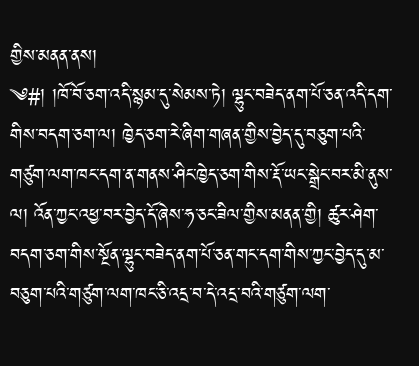གྱིས་མནན་ནས།
༄#། །ཁོ་བོ་ཅག་འདི་སྙམ་དུ་སེམས་ཏེ། ལྷུང་བཟེད་ནག་པོ་ཅན་འདི་དག་གིས་བདག་ཅག་ལ། ཁྱེད་ཅག་རེ་ཞིག་གཞན་གྱིས་བྱེད་དུ་བཅུག་པའི་གཙུག་ལག་ཁང་དག་ན་གནས་ཤིང་ཁྱེད་ཅག་གིས་རྡོ་ཡང་སྒྲེང་བར་མི་ནུས་ལ། འོན་ཀྱང་འཕྱ་བར་བྱེད་དོ་ཞེས་ཧ་ཅང་ཟིལ་གྱིས་མནན་གྱི། ཚུར་ཤེག་བདག་ཅག་གིས་སྔོན་ལྷུང་བཟེད་ནག་པོ་ཅན་གང་དག་གིས་ཀྱང་བྱེད་དུ་མ་བཅུག་པའི་གཙུག་ལག་ཁང་ཅི་འདྲ་བ་དེ་འདྲ་བའི་གཙུག་ལག་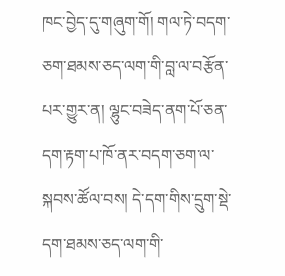ཁང་བྱེད་དུ་གཞུག་གོ། གལ་ཏེ་བདག་ཅག་ཐམས་ཅད་ལག་གི་བླ་ལ་བརྩོན་པར་གྱུར་ན། ལྷུང་བཟེད་ནག་པོ་ཅན་དག་རྟག་པ་ཁོ་ནར་བདག་ཅག་ལ་སྐབས་ཚོལ་བས། དེ་དག་གིས་དྲུག་སྡེ་དག་ཐམས་ཅད་ལག་གི་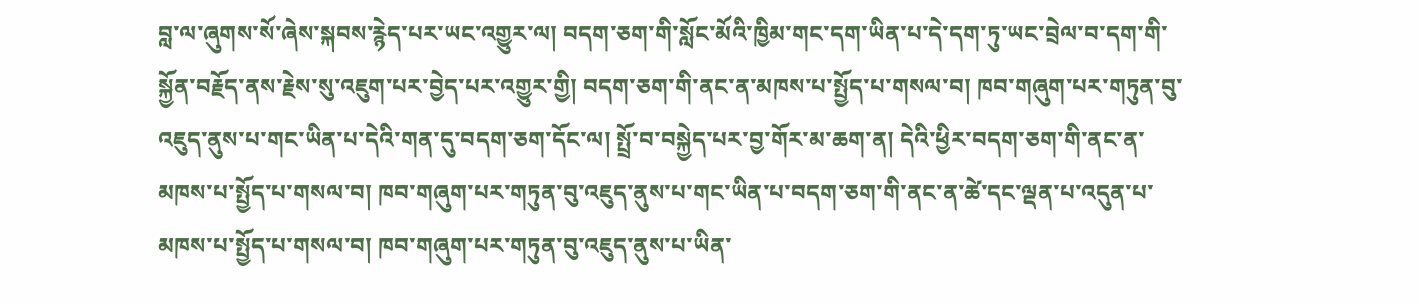བླ་ལ་ཞུགས་སོ་ཞེས་སྐབས་རྙེད་པར་ཡང་འགྱུར་ལ། བདག་ཅག་གི་སློང་མོའི་ཁྱིམ་གང་དག་ཡིན་པ་དེ་དག་ཏུ་ཡང་བྲེལ་བ་དག་གི་སྐྱོན་བརྗོད་ནས་རྗེས་སུ་འཇུག་པར་བྱེད་པར་འགྱུར་གྱི། བདག་ཅག་གི་ནང་ན་མཁས་པ་སྤྱོད་པ་གསལ་བ། ཁབ་གཞུག་པར་གཏུན་བུ་འཇུད་ནུས་པ་གང་ཡིན་པ་དེའི་གན་དུ་བདག་ཅག་དོང་ལ། སྤྲོ་བ་བསྐྱེད་པར་བྱ་གོར་མ་ཆག་ན། དེའི་ཕྱིར་བདག་ཅག་གི་ནང་ན་མཁས་པ་སྤྱོད་པ་གསལ་བ། ཁབ་གཞུག་པར་གཏུན་བུ་འཇུད་ནུས་པ་གང་ཡིན་པ་བདག་ཅག་གི་ནང་ན་ཚེ་དང་ལྡན་པ་འདུན་པ་མཁས་པ་སྤྱོད་པ་གསལ་བ། ཁབ་གཞུག་པར་གཏུན་བུ་འཇུད་ནུས་པ་ཡིན་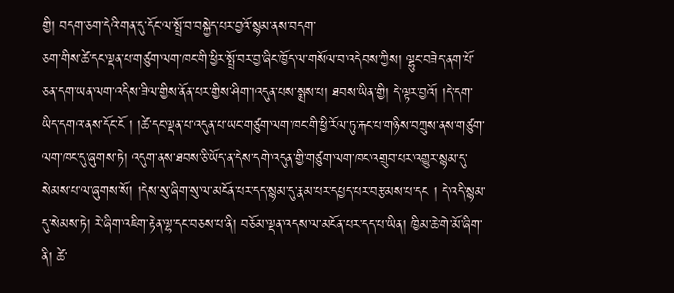གྱི། བདག་ཅག་དེའི་གན་དུ་དོང་ལ་སྤྲོ་བ་བསྐྱེད་པར་བྱའོ་སྙམ་ནས་བདག་
ཅག་གིས་ཚེ་དང་ལྡན་པ་གཙུག་ལག་ཁང་གི་ཕྱིར་སྤྲོ་བར་བྱ་ཞིང་ཁྱོད་ལ་གསོལ་བ་འདེབས་ཀྱིས། ལྷུང་བཟེད་ནག་པོ་ཅན་དག་ཡན་ལག་འདིས་ཟིལ་གྱིས་ནོན་པར་གྱིས་ཤིག་།འདུན་པས་སྨྲས་པ། ཐབས་ཡིན་གྱི། དེ་ལྟར་བྱའོ། །དེ་དག་ཡིད་དགའ་ནས་དོང་ངོ ། །ཚེ་དང་ལྡན་པ་འདུན་པ་ཡང་གཙུག་ལག་ཁང་གི་ཕྱི་རོལ་ཏུ་རྐང་པ་གཉིས་བཀྲུས་ནས་གཙུག་ལག་ཁང་དུ་ཞུགས་ཏེ། འདུག་ནས་ཐབས་ཅི་ཡོད་ན་དེས་དགེ་འདུན་གྱི་གཙུག་ལག་ཁང་འགྲུབ་པར་འགྱུར་སྙམ་དུ་སེམས་པ་ལ་ཞུགས་སོ། །དེས་སུ་ཞིག་སུ་ལ་མངོན་པར་དད་སྙམ་དུ་རྣམ་པར་དཔྱད་པར་བརྩམས་པ་དང ། དེ་འདི་སྙམ་དུ་སེམས་ཏེ། རེ་ཞིག་འཇིག་རྟེན་ལྷ་དང་བཅས་པ་ནི། བཅོམ་ལྡན་འདས་ལ་མངོན་པར་དད་པ་ཡིན། ཁྱིམ་ཆེ་གེ་མོ་ཞིག་ནི། ཚེ་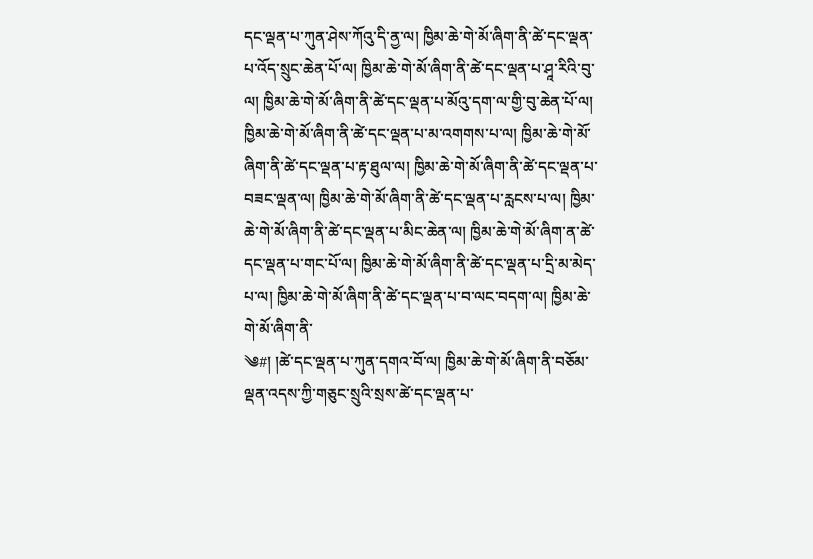དང་ལྡན་པ་ཀུན་ཤེས་ཀོའུ་དི་ནྱ་ལ། ཁྱིམ་ཆེ་གེ་མོ་ཞིག་ནི་ཚེ་དང་ལྡན་པ་འོད་སྲུང་ཆེན་པོ་ལ། ཁྱིམ་ཆེ་གེ་མོ་ཞིག་ནི་ཚེ་དང་ལྡན་པ་ཤཱ་རིའི་བུ་ལ། ཁྱིམ་ཆེ་གེ་མོ་ཞིག་ནི་ཚེ་དང་ལྡན་པ་མོའུ་དག་ལ་གྱི་བུ་ཆེན་པོ་ལ། ཁྱིམ་ཆེ་གེ་མོ་ཞིག་ནི་ཚེ་དང་ལྡན་པ་མ་འགགས་པ་ལ། ཁྱིམ་ཆེ་གེ་མོ་ཞིག་ནི་ཚེ་དང་ལྡན་པ་རྟ་ཐུལ་ལ། ཁྱིམ་ཆེ་གེ་མོ་ཞིག་ནི་ཚེ་དང་ལྡན་པ་བཟང་ལྡན་ལ། ཁྱིམ་ཆེ་གེ་མོ་ཞིག་ནི་ཚེ་དང་ལྡན་པ་རླངས་པ་ལ། ཁྱིམ་ཆེ་གེ་མོ་ཞིག་ནི་ཚེ་དང་ལྡན་པ་མིང་ཆེན་ལ། ཁྱིམ་ཆེ་གེ་མོ་ཞིག་ན་ཚེ་དང་ལྡན་པ་གང་པོ་ལ། ཁྱིམ་ཆེ་གེ་མོ་ཞིག་ནི་ཚེ་དང་ལྡན་པ་དྲི་མ་མེད་པ་ལ། ཁྱིམ་ཆེ་གེ་མོ་ཞིག་ནི་ཚེ་དང་ལྡན་པ་བ་ལང་བདག་ལ། ཁྱིམ་ཆེ་གེ་མོ་ཞིག་ནི་
༄#། །ཚེ་དང་ལྡན་པ་ཀུན་དགའ་བོ་ལ། ཁྱིམ་ཆེ་གེ་མོ་ཞིག་ནི་བཅོམ་ལྡན་འདས་ཀྱི་གཅུང་སྲུའི་སྲས་ཚེ་དང་ལྡན་པ་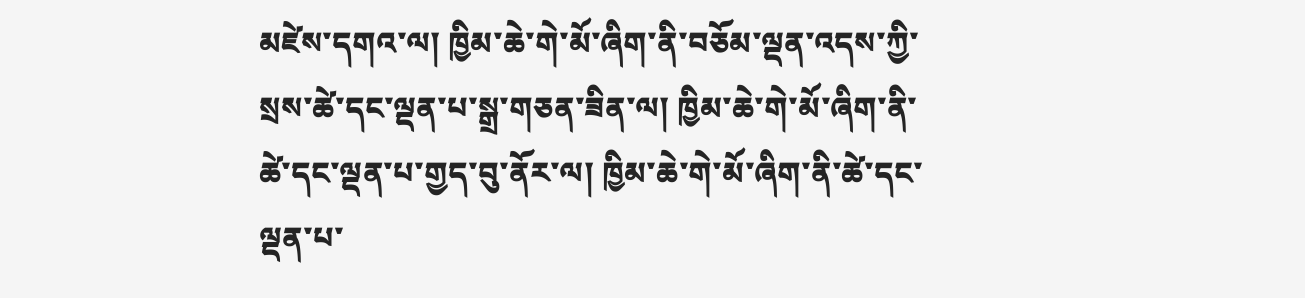མཛེས་དགའ་ལ། ཁྱིམ་ཆེ་གེ་མོ་ཞིག་ནི་བཅོམ་ལྡན་འདས་ཀྱི་སྲས་ཚེ་དང་ལྡན་པ་སྒྲ་གཅན་ཟིན་ལ། ཁྱིམ་ཆེ་གེ་མོ་ཞིག་ནི་ཚེ་དང་ལྡན་པ་གྱད་བུ་ནོར་ལ། ཁྱིམ་ཆེ་གེ་མོ་ཞིག་ནི་ཚེ་དང་ལྡན་པ་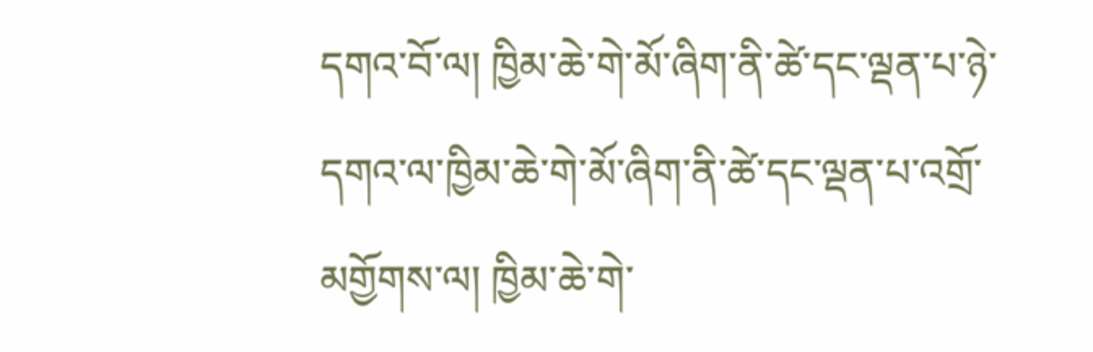དགའ་བོ་ལ། ཁྱིམ་ཆེ་གེ་མོ་ཞིག་ནི་ཚེ་དང་ལྡན་པ་ཉེ་དགའ་ལ་ཁྱིམ་ཆེ་གེ་མོ་ཞིག་ནི་ཚེ་དང་ལྡན་པ་འགྲོ་མགྱོགས་ལ། ཁྱིམ་ཆེ་གེ་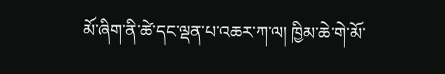མོ་ཞིག་ནི་ཚེ་དང་ལྡན་པ་འཆར་ཀ་ལ། ཁྱིམ་ཆེ་གེ་མོ་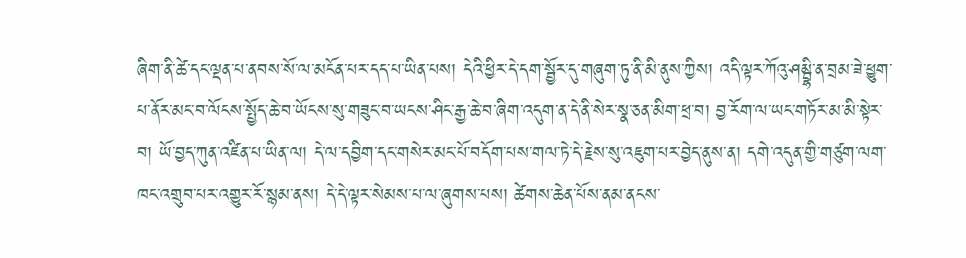ཞིག་ནི་ཚེ་དང་ལྡན་པ་ནབས་སོ་ལ་མངོན་པར་དད་པ་ཡིན་པས། དེའི་ཕྱིར་དེ་དག་སྦྱོར་དུ་གཞུག་ཏུ་ནི་མི་ནུས་ཀྱིས། འདི་ལྟར་ཀོའུ་ཤམྦྷི་ན་བྲམ་ཟེ་ཕྱུག་པ་ནོར་མང་བ་ལོངས་སྤྱོད་ཆེ་བ་ཡོངས་སུ་གཟུང་བ་ཡངས་ཤིང་རྒྱ་ཆེ་བ་ཞིག་འདུག་ན་དེ་ནི་སེར་སྣ་ཅན་མིག་ཕྲ་བ། བྱ་རོག་ལ་ཡང་གཏོར་མ་མི་སྟེར་བ། ཡོ་བྱད་ཀུན་འཛིན་པ་ཡིན་ལ། དེ་ལ་དབྱིག་དང་གསེར་མང་པོ་བདོག་པས་གལ་ཏེ་དེ་རྗེས་སུ་འཇུག་པར་བྱེད་ནུས་ན། དགེ་འདུན་གྱི་གཙུག་ལག་ཁང་འགྲུབ་པར་འགྱུར་རོ་སྙམ་ནས། དེ་དེ་ལྟར་སེམས་པ་ལ་ཞུགས་པས། ཚེགས་ཆེན་པོས་ནམ་ནངས་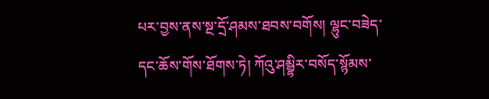པར་བྱས་ནས་སྔ་དྲོ་ཤམས་ཐབས་བགོས། ལྷུང་བཟེད་དང་ཆོས་གོས་ཐོགས་ཏེ། ཀོའུ་ཤམྦྷིར་བསོད་སྙོམས་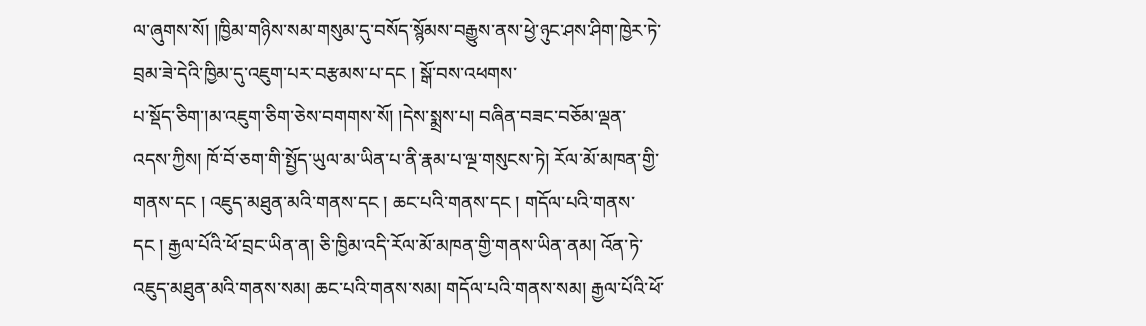ལ་ཞུགས་སོ། །ཁྱིམ་གཉིས་སམ་གསུམ་དུ་བསོད་སྙོམས་བརྒྱུས་ནས་ཕྱེ་ཉུང་ཤས་ཤིག་ཁྱེར་ཏེ་བྲམ་ཟེ་དེའི་ཁྱིམ་དུ་འཇུག་པར་བརྩམས་པ་དང ། སྒོ་བས་འཕགས་
པ་སྡོད་ཅིག་།མ་འཇུག་ཅིག་ཅེས་བགགས་སོ། །དེས་སྨྲས་པ། བཞིན་བཟང་བཅོམ་ལྡན་འདས་ཀྱིས། ཁོ་བོ་ཅག་གི་སྤྱོད་ཡུལ་མ་ཡིན་པ་ནི་རྣམ་པ་ལྔ་གསུངས་ཏེ། རོལ་མོ་མཁན་གྱི་གནས་དང ། འཇུད་མཐུན་མའི་གནས་དང ། ཆང་པའི་གནས་དང ། གདོལ་པའི་གནས་དང ། རྒྱལ་པོའི་ཕོ་བྲང་ཡིན་ན། ཅི་ཁྱིམ་འདི་རོལ་མོ་མཁན་གྱི་གནས་ཡིན་ནམ། འོན་ཏེ་འཇུད་མཐུན་མའི་གནས་སམ། ཆང་པའི་གནས་སམ། གདོལ་པའི་གནས་སམ། རྒྱལ་པོའི་ཕོ་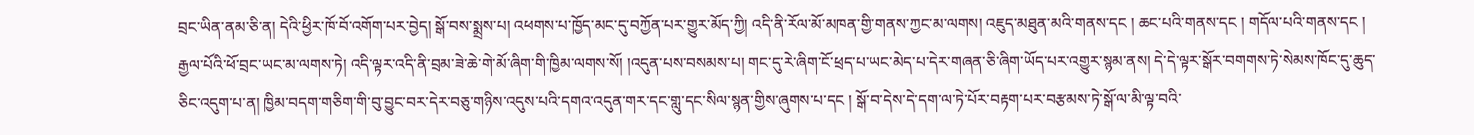བྲང་ཡིན་ནམ་ཅི་ན། དེའི་ཕྱིར་ཁོ་བོ་འགོག་པར་བྱེད། སྒོ་བས་སྨྲས་པ། འཕགས་པ་ཁྱོད་མང་དུ་བཀྱོན་པར་གྱུར་མོད་ཀྱི། འདི་ནི་རོལ་མོ་མཁན་གྱི་གནས་ཀྱང་མ་ལགས། འཇུད་མཐུན་མའི་གནས་དང ། ཆང་པའི་གནས་དང ། གདོལ་པའི་གནས་དང ། རྒྱལ་པོའི་ཕོ་བྲང་ཡང་མ་ལགས་ཏེ། འདི་ལྟར་འདི་ནི་བྲམ་ཟེ་ཆེ་གེ་མོ་ཞིག་གི་ཁྱིམ་ལགས་སོ། །འདུན་པས་བསམས་པ། གང་དུ་རེ་ཞིག་ངོ་ཕྲད་པ་ཡང་མེད་པ་དེར་གཞན་ཅི་ཞིག་ཡོད་པར་འགྱུར་སྙམ་ནས། དེ་དེ་ལྟར་སྒོར་བགགས་ཏེ་སེམས་ཁོང་དུ་ཆུད་ཅིང་འདུག་པ་ན། ཁྱིམ་བདག་གཅིག་གི་བུ་བྱུང་བར་དེར་བཅུ་གཉིས་འདུས་པའི་དགའ་འདུན་གར་དང་གླུ་དང་སིལ་སྙན་གྱིས་ཞུགས་པ་དང ། སྒོ་བ་དེས་དེ་དག་ལ་ཏེ་པོར་བརྟག་པར་བརྩམས་ཏེ་སྒོ་ལ་མི་ལྟ་བའི་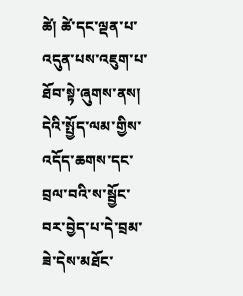ཚེ། ཚེ་དང་ལྡན་པ་འདུན་པས་འཇུག་པ་ཐོབ་སྟེ་ཞུགས་ནས། དེའི་སྤྱོད་ལམ་གྱིས་འདོད་ཆགས་དང་བྲལ་བའི་ས་སྦྱོང་བར་བྱེད་པ་དེ་བྲམ་ཟེ་དེས་མཐོང་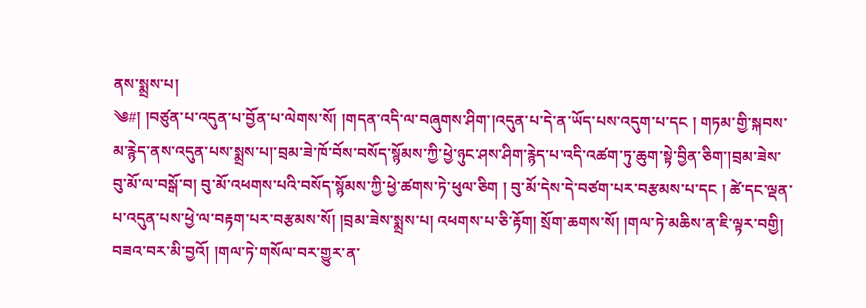ནས་སྨྲས་པ།
༄#། །བཙུན་པ་འདུན་པ་བྱོན་པ་ལེགས་སོ། །གདན་འདི་ལ་བཞུགས་ཤིག་།འདུན་པ་དེ་ན་ཡོད་པས་འདུག་པ་དང ། གཏམ་གྱི་སྐབས་མ་རྙེད་ནས་འདུན་པས་སྨྲས་པ།་བྲམ་ཟེ་ཁོ་བོས་བསོད་སྙོམས་ཀྱི་ཕྱེ་ཉུང་ཤས་ཤིག་རྙེད་པ་འདི་འཚག་ཏུ་ཆུག་སྟེ་བྱིན་ཅིག་།བྲམ་ཟེས་བུ་མོ་ལ་བསྒོ་བ། བུ་མོ་འཕགས་པའི་བསོད་སྙོམས་ཀྱི་ཕྱེ་ཚགས་ཏེ་ཕུལ་ཅིག ། བུ་མོ་དེས་དེ་བཙག་པར་བརྩམས་པ་དང ། ཚེ་དང་ལྡན་པ་འདུན་པས་ཕྱེ་ལ་བརྟག་པར་བརྩམས་སོ། །བྲམ་ཟེས་སྨྲས་པ། འཕགས་པ་ཅི་རྟོག། སྲོག་ཆགས་སོ། །གལ་ཏེ་མཆིས་ན་ཇི་ལྟར་བགྱི། བཟའ་བར་མི་བྱའོ། །གལ་ཏེ་གསོལ་བར་གྱུར་ན་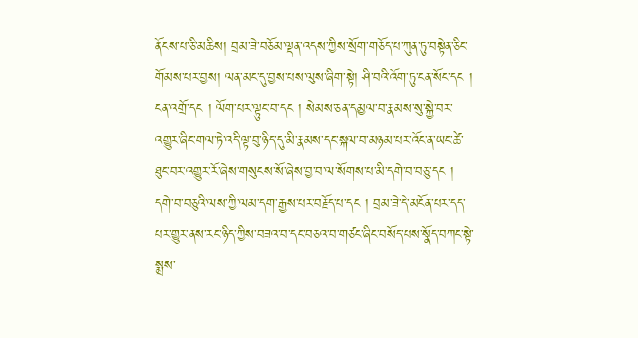ནོངས་པ་ཅི་མཆིས། བྲམ་ཟེ་བཅོམ་ལྡན་འདས་ཀྱིས་སྲོག་གཅོད་པ་ཀུན་ཏུ་བསྟེན་ཅིང་གོམས་པར་བྱས། ལན་མང་དུ་བྱས་པས་ལུས་ཞིག་སྟེ། ཤི་བའི་འོག་ཏུ་ངན་སོང་དང ། ངན་འགྲོ་དང ། ལོག་པར་ལྟུང་བ་དང ། སེམས་ཅན་དམྱལ་བ་རྣམས་སུ་སྐྱེ་བར་འགྱུར་ཞིང་གལ་ཏེ་འདི་ལྟ་བུ་ཉིད་དུ་མི་རྣམས་དང་སྐལ་བ་མཉམ་པར་འོང་ན་ཡང་ཚེ་ཐུང་བར་འགྱུར་རོ་ཞེས་གསུངས་སོ་ཞེས་བྱ་བ་ལ་སོགས་པ་མི་དགེ་བ་བཅུ་དང ། དགེ་བ་བཅུའི་ལས་ཀྱི་ལམ་དག་རྒྱས་པར་བརྗོད་པ་དང ། བྲམ་ཟེ་དེ་མངོན་པར་དད་པར་གྱུར་ནས་རང་ཉིད་ཀྱིས་བཟའ་བ་དང་བཅའ་བ་གཙང་ཞིང་བསོད་པས་སྣོད་བཀང་སྟེ་སྨྲས་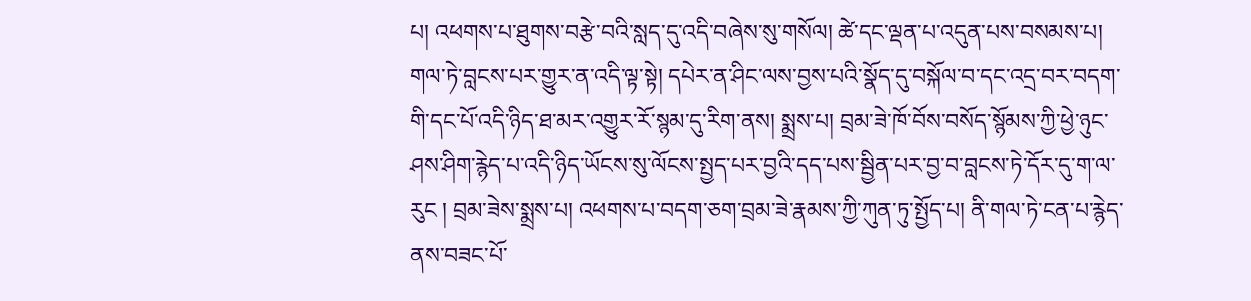པ། འཕགས་པ་ཐུགས་བརྩེ་བའི་སླད་དུ་འདི་བཞེས་སུ་གསོལ། ཚེ་དང་ལྡན་པ་འདུན་པས་བསམས་པ།
གལ་ཏེ་བླངས་པར་གྱུར་ན་འདི་ལྟ་སྟེ། དཔེར་ན་ཤིང་ལས་བྱས་པའི་སྣོད་དུ་བསྐོལ་བ་དང་འདྲ་བར་བདག་གི་དང་པོ་འདི་ཉིད་ཐ་མར་འགྱུར་རོ་སྙམ་དུ་རིག་ནས། སྨྲས་པ། བྲམ་ཟེ་ཁོ་བོས་བསོད་སྙོམས་ཀྱི་ཕྱེ་ཉུང་ཤས་ཤིག་རྙེད་པ་འདི་ཉིད་ཡོངས་སུ་ལོངས་སྤྱད་པར་བྱའི་དད་པས་སྦྱིན་པར་བྱ་བ་བླངས་ཏེ་དོར་དུ་ག་ལ་རུང ། བྲམ་ཟེས་སྨྲས་པ། འཕགས་པ་བདག་ཅག་བྲམ་ཟེ་རྣམས་ཀྱི་ཀུན་ཏུ་སྤྱོད་པ། ནི་གལ་ཏེ་ངན་པ་རྙེད་ནས་བཟང་པོ་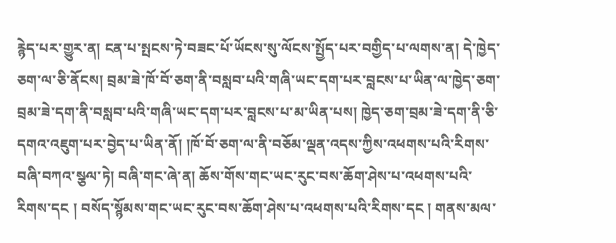རྙེད་པར་གྱུར་ན། ངན་པ་སྤངས་ཏེ་བཟང་པོ་ཡོངས་སུ་ལོངས་སྤྱོད་པར་བགྱིད་པ་ལགས་ན། དེ་ཁྱེད་ཅག་ལ་ཅི་ནོངས། བྲམ་ཟེ་ཁོ་བོ་ཅག་ནི་བསླབ་པའི་གཞི་ཡང་དག་པར་བླངས་པ་ཡིན་ལ་ཁྱེད་ཅག་བྲམ་ཟེ་དག་ནི་བསླབ་པའི་གཞི་ཡང་དག་པར་བླངས་པ་མ་ཡིན་པས། ཁྱེད་ཅག་བྲམ་ཟེ་དག་ནི་ཅི་དགའ་འཇུག་པར་བྱེད་པ་ཡིན་ནོ། །ཁོ་བོ་ཅག་ལ་ནི་བཅོམ་ལྡན་འདས་ཀྱིས་འཕགས་པའི་རིགས་བཞི་བཀའ་སྩལ་ཏེ། བཞི་གང་ཞེ་ན། ཆོས་གོས་གང་ཡང་རུང་བས་ཆོག་ཤེས་པ་འཕགས་པའི་རིགས་དང ། བསོད་སྙོམས་གང་ཡང་རུང་བས་ཆོག་ཤེས་པ་འཕགས་པའི་རིགས་དང ། གནས་མལ་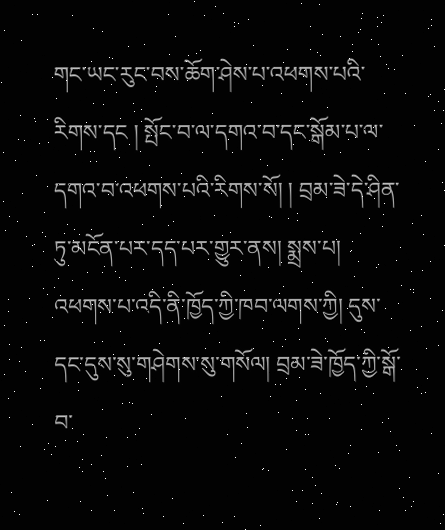གང་ཡང་རུང་བས་ཆོག་ཤེས་པ་འཕགས་པའི་རིགས་དང ། སྤོང་བ་ལ་དགའ་བ་དང་སྒོམ་པ་ལ་དགའ་བ་འཕགས་པའི་རིགས་སོ། ། བྲམ་ཟེ་དེ་ཤིན་ཏུ་མངོན་པར་དད་པར་གྱུར་ནས། སྨྲས་པ། འཕགས་པ་འདི་ནི་ཁྱོད་ཀྱི་ཁབ་ལགས་ཀྱི། དུས་དང་དུས་སུ་གཤེགས་སུ་གསོལ། བྲམ་ཟེ་ཁྱོད་ཀྱི་སྒོ་བ་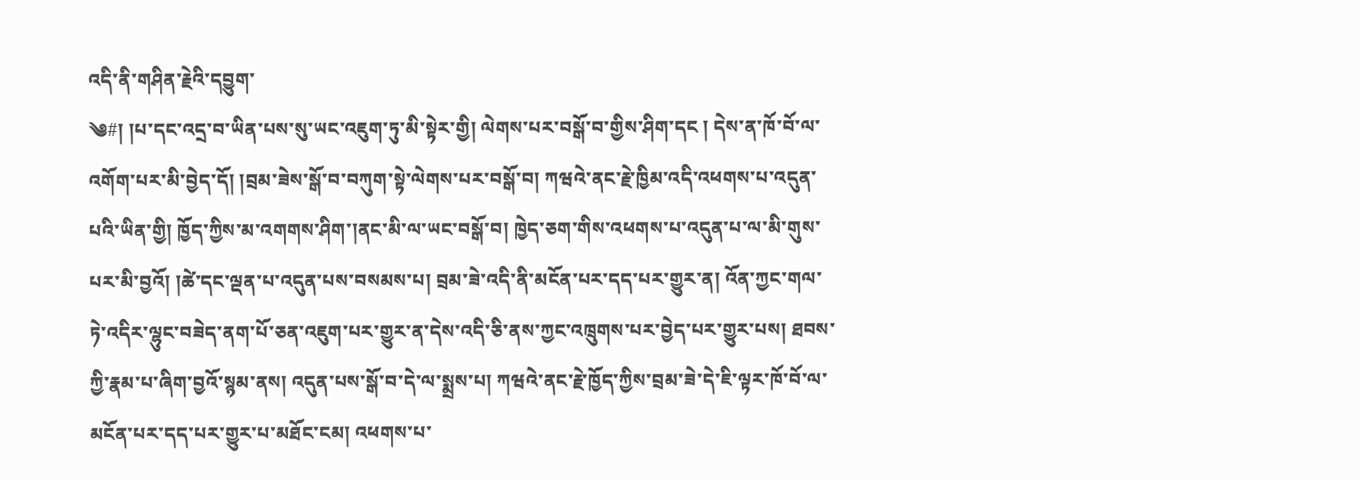འདི་ནི་གཤིན་རྗེའི་དབྱུག་
༄#། །པ་དང་འདྲ་བ་ཡིན་པས་སུ་ཡང་འཇུག་ཏུ་མི་སྟེར་གྱི། ལེགས་པར་བསྒོ་བ་གྱིས་ཤིག་དང ། དེས་ན་ཁོ་བོ་ལ་འགོག་པར་མི་བྱེད་དོ། །བྲམ་ཟེས་སྒོ་བ་བཀུག་སྟེ་ལེགས་པར་བསྒོ་བ། ཀཝའེ་ནང་རྗེ་ཁྱིམ་འདི་འཕགས་པ་འདུན་པའི་ཡིན་གྱི། ཁྱོད་ཀྱིས་མ་འགགས་ཤིག་།ནང་མི་ལ་ཡང་བསྒོ་བ། ཁྱེད་ཅག་གིས་འཕགས་པ་འདུན་པ་ལ་མི་གུས་པར་མི་བྱའོ། །ཚེ་དང་ལྡན་པ་འདུན་པས་བསམས་པ། བྲམ་ཟེ་འདི་ནི་མངོན་པར་དད་པར་གྱུར་ན། འོན་ཀྱང་གལ་ཏེ་འདིར་ལྷུང་བཟེད་ནག་པོ་ཅན་འཇུག་པར་གྱུར་ན་དེས་འདི་ཅི་ནས་ཀྱང་འཁྲུགས་པར་བྱེད་པར་གྱུར་པས། ཐབས་ཀྱི་རྣམ་པ་ཞིག་བྱའོ་སྙམ་ནས། འདུན་པས་སྒོ་བ་དེ་ལ་སྨྲས་པ། ཀཝའེ་ནང་རྗེ་ཁྱོད་ཀྱིས་བྲམ་ཟེ་དེ་ཇི་ལྟར་ཁོ་བོ་ལ་མངོན་པར་དད་པར་གྱུར་པ་མཐོང་ངམ། འཕགས་པ་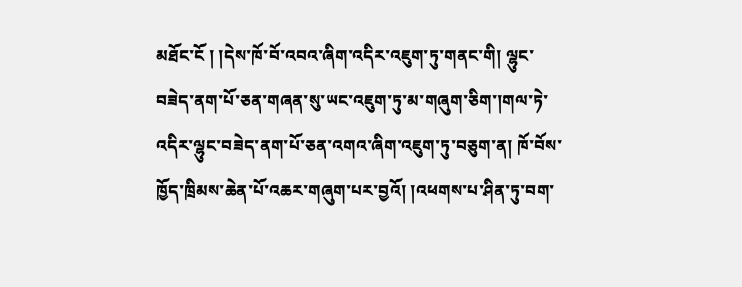མཐོང་ངོ ། །དེས་ཁོ་བོ་འབའ་ཞིག་འདིར་འཇུག་ཏུ་གནང་གི། ལྷུང་བཟེད་ནག་པོ་ཅན་གཞན་སུ་ཡང་འཇུག་ཏུ་མ་གཞུག་ཅིག་།གལ་ཏེ་འདིར་ལྷུང་བཟེད་ནག་པོ་ཅན་འགའ་ཞིག་འཇུག་ཏུ་བཅུག་ན། ཁོ་བོས་ཁྱོད་ཁྲིམས་ཆེན་པོ་འཆར་གཞུག་པར་བྱའོ། །འཕགས་པ་ཤིན་ཏུ་བག་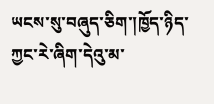ཡངས་སུ་བཞུད་ཅིག་།ཁྱོད་ཉིད་ཀྱང་རེ་ཞིག་དེའུ་མ་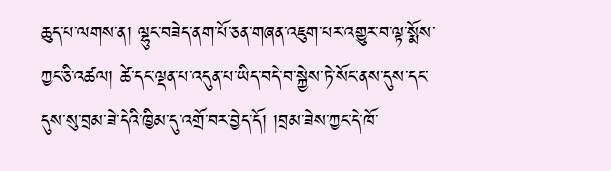ཆུད་པ་ལགས་ན། ལྷུང་བཟེད་ནག་པོ་ཅན་གཞན་འཇུག་པར་འགྱུར་བ་ལྟ་སྨོས་ཀྱང་ཅི་འཚལ། ཚེ་དང་ལྡན་པ་འདུན་པ་ཡིད་བདེ་བ་སྐྱེས་ཏེ་སོང་ནས་དུས་དང་དུས་སུ་བྲམ་ཟེ་དེའི་ཁྱིམ་དུ་འགྲོ་བར་བྱེད་དོ། །བྲམ་ཟེས་ཀྱང་དེ་ཁོ་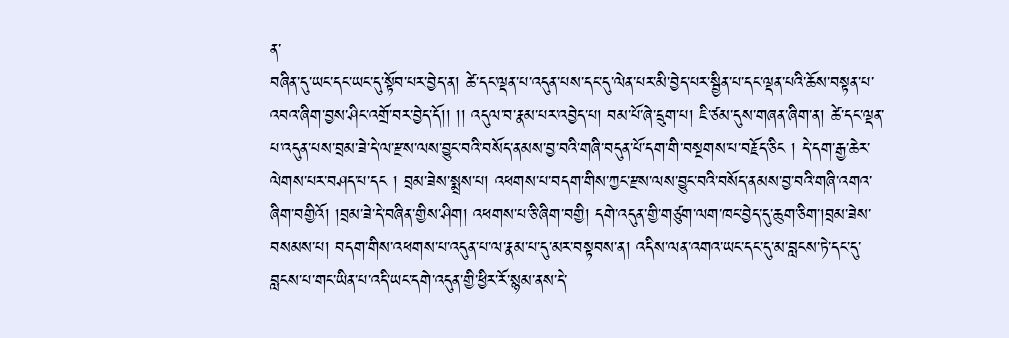ན་
བཞིན་དུ་ཡང་དང་ཡང་དུ་སྟོབ་པར་བྱེད་ན། ཚེ་དང་ལྡན་པ་འདུན་པས་དང་དུ་ལེན་པར་མི་བྱེད་པར་སྦྱིན་པ་དང་ལྡན་པའི་ཆོས་བསྟན་པ་འབའ་ཞིག་བྱས་ཤིང་འགྲོ་བར་བྱེད་དོ།། །། འདུལ་བ་རྣམ་པར་འབྱེད་པ། བམ་པོ་ཞེ་དྲུག་པ། ཇི་ཙམ་དུས་གཞན་ཞིག་ན། ཚེ་དང་ལྡན་པ་འདུན་པས་བྲམ་ཟེ་དེ་ལ་རྫས་ལས་བྱུང་བའི་བསོད་ནམས་བྱ་བའི་གཞི་བདུན་པོ་དག་གི་བསྔགས་པ་བརྗོད་ཅིང ། དེ་དག་རྒྱ་ཆེར་ལེགས་པར་བཤད་པ་དང ། བྲམ་ཟེས་སྨྲས་པ། འཕགས་པ་བདག་གིས་ཀྱང་རྫས་ལས་བྱུང་བའི་བསོད་ནམས་བྱ་བའི་གཞི་འགའ་ཞིག་བགྱིའོ། །བྲམ་ཟེ་དེ་བཞིན་གྱིས་ཤིག། འཕགས་པ་ཅི་ཞིག་བགྱི། དགེ་འདུན་གྱི་གཙུག་ལག་ཁང་བྱེད་དུ་ཆུག་ཅིག་།བྲམ་ཟེས་བསམས་པ། བདག་གིས་འཕགས་པ་འདུན་པ་ལ་རྣམ་པ་དུ་མར་བསྟབས་ན། འདིས་ལན་འགའ་ཡང་དང་དུ་མ་བླངས་ཏེ་དང་དུ་བླངས་པ་གང་ཡིན་པ་འདི་ཡང་དགེ་འདུན་གྱི་ཕྱིར་རོ་སྙམ་ནས་དེ་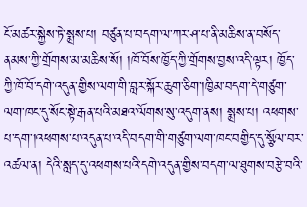ངོ་མཚར་སྐྱེས་ཏེ་སྨྲས་པ། བཙུན་པ་བདག་ལ་ཀར་ཤ་པ་ནི་མཆིས་ན་བསོད་ནམས་ཀྱི་གྲོགས་མ་མཆིས་སོ། །ཁོ་བོས་ཁྱོད་ཀྱི་གྲོགས་བྱས་འདི་ལྟར། ཁྱོད་ཀྱི་ཁོ་བོ་དགེ་འདུན་གྱིས་ལག་གི་བླར་སྐོར་ཆུག་ཅིག་།ཁྱིམ་བདག་དེ་གཙུག་ལག་ཁང་དུ་སོང་སྟེ་རྒན་པའི་མཐའ་ལོགས་སུ་འདུག་ནས། སྨྲས་པ། འཕགས་པ་དག་།འཕགས་པ་འདུན་པ་འདི་བདག་གི་གཙུག་ལག་ཁང་བགྱིད་དུ་སྩོལ་བར་འཚལ་ན། དེའི་སླད་དུ་འཕགས་པའི་དགེ་འདུན་གྱིས་བདག་ལ་ཐུགས་བརྩེ་བའི་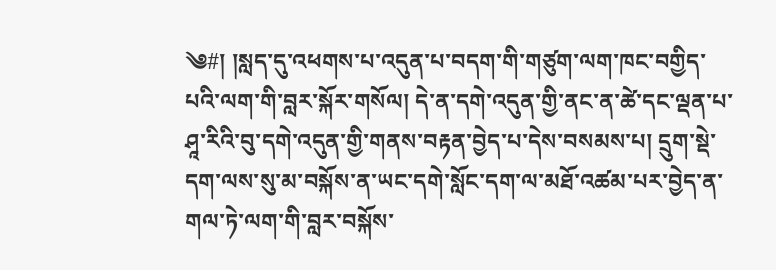༄#། །སླད་དུ་འཕགས་པ་འདུན་པ་བདག་གི་གཙུག་ལག་ཁང་བགྱིད་པའི་ལག་གི་བླར་སྐོར་གསོལ། དེ་ན་དགེ་འདུན་གྱི་ནང་ན་ཚེ་དང་ལྡན་པ་ཤཱ་རིའི་བུ་དགེ་འདུན་གྱི་གནས་བརྟན་བྱེད་པ་དེས་བསམས་པ། དྲུག་སྡེ་དག་ལས་སུ་མ་བསྐོས་ན་ཡང་དགེ་སློང་དག་ལ་མཐོ་འཚམ་པར་བྱེད་ན་གལ་ཏེ་ལག་གི་བླར་བསྐོས་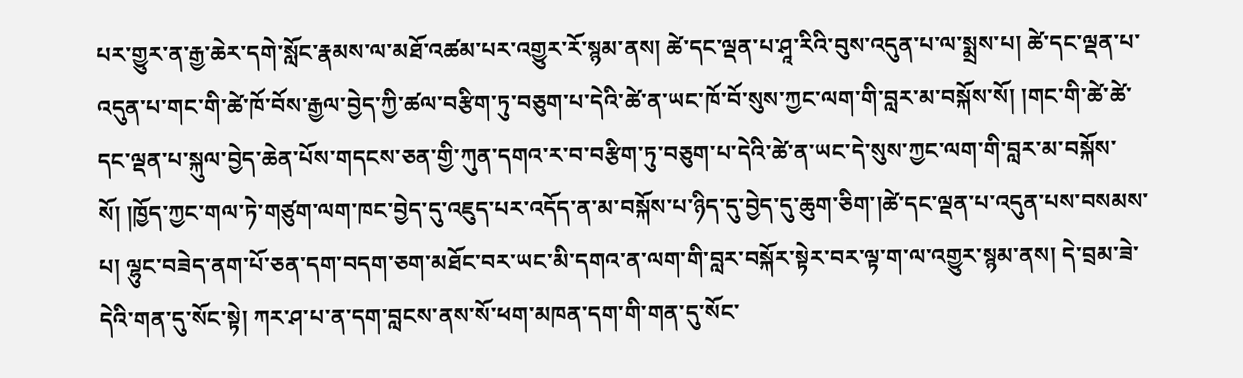པར་གྱུར་ན་རྒྱ་ཆེར་དགེ་སློང་རྣམས་ལ་མཐོ་འཚམ་པར་འགྱུར་རོ་སྙམ་ནས། ཚེ་དང་ལྡན་པ་ཤཱ་རིའི་བུས་འདུན་པ་ལ་སྨྲས་པ། ཚེ་དང་ལྡན་པ་འདུན་པ་གང་གི་ཚེ་ཁོ་བོས་རྒྱལ་བྱེད་ཀྱི་ཚལ་བརྩིག་ཏུ་བཅུག་པ་དེའི་ཚེ་ན་ཡང་ཁོ་བོ་སུས་ཀྱང་ལག་གི་བླར་མ་བསྐོས་སོ། །གང་གི་ཚེ་ཚེ་དང་ལྡན་པ་སྐུལ་བྱེད་ཆེན་པོས་གདངས་ཅན་གྱི་ཀུན་དགའ་ར་བ་བརྩིག་ཏུ་བཅུག་པ་དེའི་ཚེ་ན་ཡང་དེ་སུས་ཀྱང་ལག་གི་བླར་མ་བསྐོས་སོ། །ཁྱོད་ཀྱང་གལ་ཏེ་གཙུག་ལག་ཁང་བྱེད་དུ་འཇུད་པར་འདོད་ན་མ་བསྐོས་པ་ཉིད་དུ་བྱེད་དུ་ཆུག་ཅིག་།ཚེ་དང་ལྡན་པ་འདུན་པས་བསམས་པ། ལྷུང་བཟེད་ནག་པོ་ཅན་དག་བདག་ཅག་མཐོང་བར་ཡང་མི་དགའ་ན་ལག་གི་བླར་བསྐོར་སྟེར་བར་ལྟ་ག་ལ་འགྱུར་སྙམ་ནས། དེ་བྲམ་ཟེ་དེའི་གན་དུ་སོང་སྟེ། ཀར་ཤ་པ་ན་དག་བླངས་ནས་སོ་ཕག་མཁན་དག་གི་གན་དུ་སོང་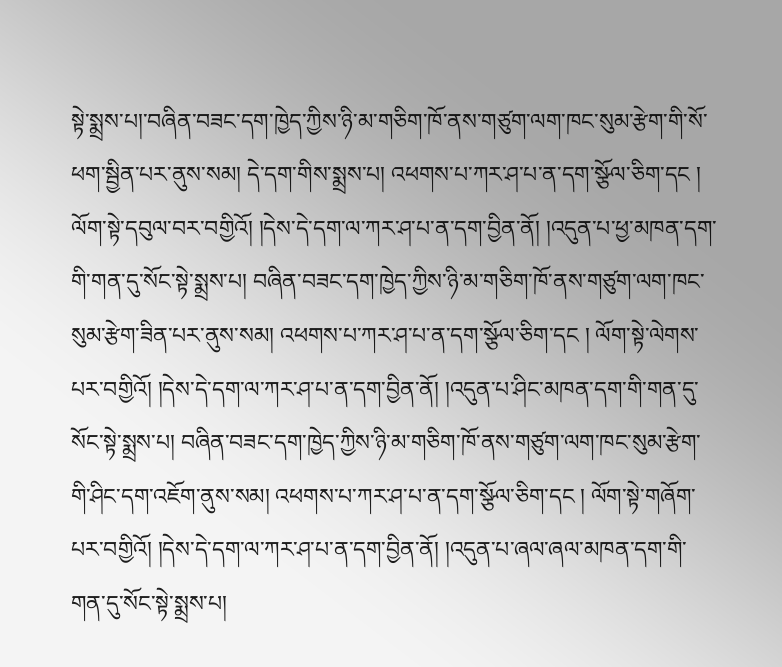སྟེ་སྨྲས་པ།་བཞིན་བཟང་དག་ཁྱེད་ཀྱིས་ཉི་མ་གཅིག་ཁོ་ནས་གཙུག་ལག་ཁང་སུམ་རྩེག་གི་སོ་ཕག་སྦྱིན་པར་ནུས་སམ། དེ་དག་གིས་སྨྲས་པ། འཕགས་པ་ཀར་ཤ་པ་ན་དག་སྩོལ་ཅིག་དང །
ལོག་སྟེ་དབུལ་བར་བགྱིའོ། །དེས་དེ་དག་ལ་ཀར་ཤ་པ་ན་དག་བྱིན་ནོ། །འདུན་པ་ཕྱ་མཁན་དག་གི་གན་དུ་སོང་སྟེ་སྨྲས་པ། བཞིན་བཟང་དག་ཁྱེད་ཀྱིས་ཉི་མ་གཅིག་ཁོ་ནས་གཙུག་ལག་ཁང་སུམ་རྩེག་ཟིན་པར་ནུས་སམ། འཕགས་པ་ཀར་ཤ་པ་ན་དག་སྩོལ་ཅིག་དང ། ལོག་སྟེ་ལེགས་པར་བགྱིའོ། །དེས་དེ་དག་ལ་ཀར་ཤ་པ་ན་དག་བྱིན་ནོ། །འདུན་པ་ཤིང་མཁན་དག་གི་གན་དུ་སོང་སྟེ་སྨྲས་པ། བཞིན་བཟང་དག་ཁྱེད་ཀྱིས་ཉི་མ་གཅིག་ཁོ་ནས་གཙུག་ལག་ཁང་སུམ་རྩེག་གི་ཤིང་དག་འཇོག་ནུས་སམ། འཕགས་པ་ཀར་ཤ་པ་ན་དག་སྩོལ་ཅིག་དང ། ལོག་སྟེ་གཞོག་པར་བགྱིའོ། །དེས་དེ་དག་ལ་ཀར་ཤ་པ་ན་དག་བྱིན་ནོ། །འདུན་པ་ཞལ་ཞལ་མཁན་དག་གི་གན་དུ་སོང་སྟེ་སྨྲས་པ།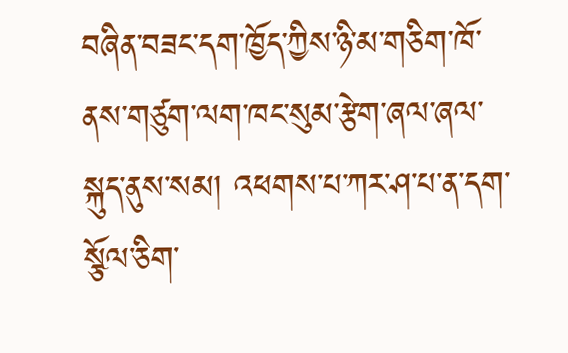བཞིན་བཟང་དག་ཁྱོད་ཀྱིས་ཉི་མ་གཅིག་ཁོ་ནས་གཙུག་ལག་ཁང་སུམ་རྩེག་ཞལ་ཞལ་སྐུད་ནུས་སམ། འཕགས་པ་ཀར་ཤ་པ་ན་དག་སྩོལ་ཅིག་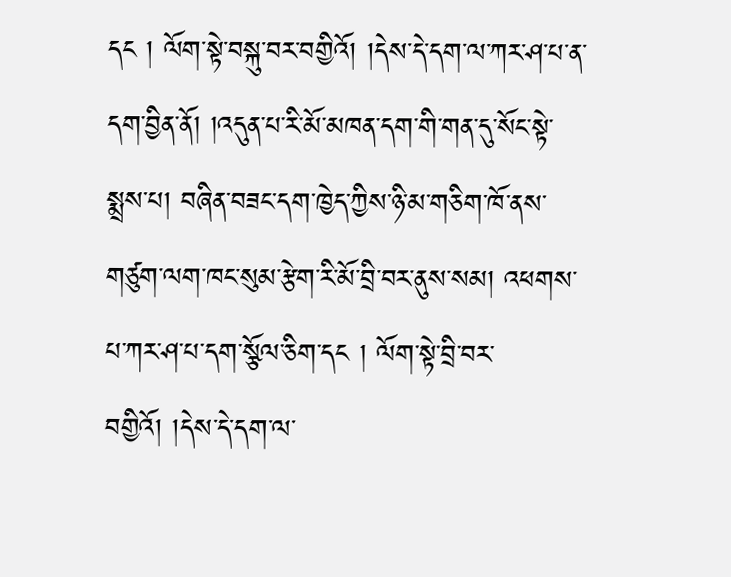དང ། ལོག་སྟེ་བསྐུ་བར་བགྱིའོ། །དེས་དེ་དག་ལ་ཀར་ཤ་པ་ན་དག་བྱིན་ནོ། །འདུན་པ་རི་མོ་མཁན་དག་གི་གན་དུ་སོང་སྟེ་སྨྲས་པ། བཞིན་བཟང་དག་ཁྱེད་ཀྱིས་ཉི་མ་གཅིག་ཁོ་ནས་གཙུག་ལག་ཁང་སུམ་རྩེག་རི་མོ་བྲི་བར་ནུས་སམ། འཕགས་པ་ཀར་ཤ་པ་དག་སྩོལ་ཅིག་དང ། ལོག་སྟེ་བྲི་བར་བགྱིའོ། །དེས་དེ་དག་ལ་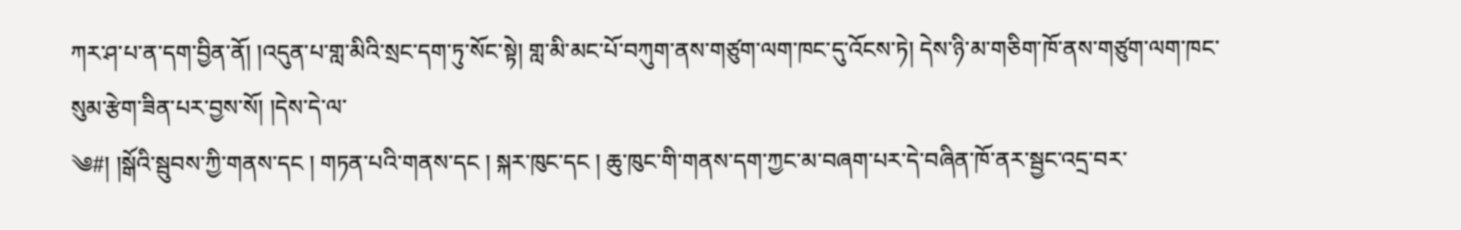ཀར་ཤ་པ་ན་དག་བྱིན་ནོ། །འདུན་པ་གླ་མིའི་སྲང་དག་ཏུ་སོང་སྟེ། གླ་མི་མང་པོ་བཀུག་ནས་གཙུག་ལག་ཁང་དུ་འོངས་ཏེ། དེས་ཉི་མ་གཅིག་ཁོ་ནས་གཙུག་ལག་ཁང་སུམ་རྩེག་ཟིན་པར་བྱས་སོ། །དེས་དེ་ལ་
༄#། །སྒོའི་སྦུབས་ཀྱི་གནས་དང ། གཏན་པའི་གནས་དང ། སྐར་ཁུང་དང ། ཆུ་ཁུང་གི་གནས་དག་ཀྱང་མ་བཞག་པར་དེ་བཞིན་ཁོ་ནར་སྦྱང་འདྲ་བར་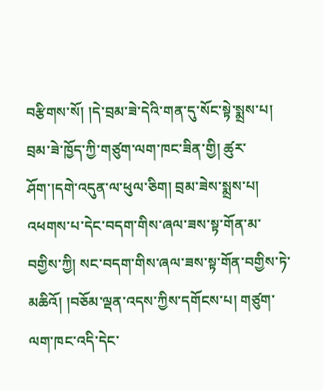བརྩིགས་སོ། །དེ་བྲམ་ཟེ་དེའི་གན་དུ་སོང་སྟེ་སྨྲས་པ། བྲམ་ཟེ་ཁྱོད་ཀྱི་གཙུག་ལག་ཁང་ཟིན་གྱི། ཚུར་ཤོག་།དགེ་འདུན་ལ་ཕུལ་ཅིག། བྲམ་ཟེས་སྨྲས་པ། འཕགས་པ་དེང་བདག་གིས་ཞལ་ཟས་སྟ་གོན་མ་བགྱིས་ཀྱི། སང་བདག་གིས་ཞལ་ཟས་སྟ་གོན་བགྱིས་ཏེ་མཆིའོ། །བཅོམ་ལྡན་འདས་ཀྱིས་དགོངས་པ། གཙུག་ལག་ཁང་འདི་དེང་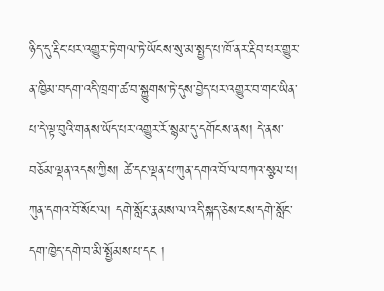ཉིད་དུ་རྡིང་པར་འགྱུར་ཏེ་གལ་ཏེ་ཡོངས་སུ་མ་སྤྱད་པ་ཁོ་ནར་རྡིབ་པར་གྱུར་ན་ཁྱིམ་བདག་འདི་ཁྲག་ཚ་བ་སྐྱུགས་ཏེ་དུས་བྱེད་པར་འགྱུར་བ་གང་ཡིན་པ་དེ་ལྟ་བུའི་གནས་ཡོད་པར་འགྱུར་རོ་སྙམ་དུ་དགོངས་ནས། དེ་ནས་བཅོམ་ལྡན་འདས་ཀྱིས། ཚེ་དང་ལྡན་པ་ཀུན་དགའ་བོ་ལ་བཀའ་སྩལ་པ། ཀུན་དགའ་བོ་སོང་ལ། དགེ་སློང་རྣམས་ལ་འདི་སྐད་ཅེས་ངས་དགེ་སློང་དག་ཁྱེད་དགེ་བ་མི་སྤྱོམས་པ་དང །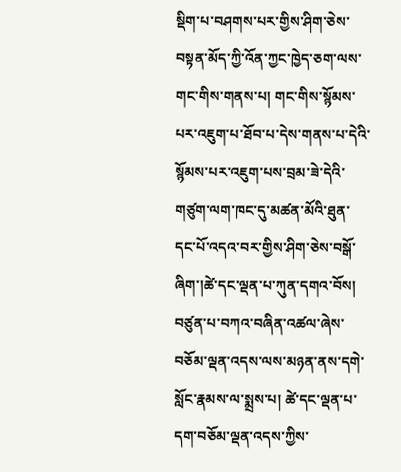སྡིག་པ་བཤགས་པར་གྱིས་ཤིག་ཅེས་བསྟན་མོད་ཀྱི་འོན་ཀྱང་ཁྱེད་ཅག་ལས་གང་གིས་གནས་པ། གང་གིས་སྙོམས་པར་འཇུག་པ་ཐོབ་པ་དེས་གནས་པ་དེའི་སྙོམས་པར་འཇུག་པས་བྲམ་ཟེ་དེའི་གཙུག་ལག་ཁང་དུ་མཚན་མོའི་ཐུན་དང་པོ་འདའ་བར་གྱིས་ཤིག་ཅེས་བསྒོ་ཞིག་།ཚེ་དང་ལྡན་པ་ཀུན་དགའ་བོས། བཙུན་པ་བཀའ་བཞིན་འཚལ་ཞེས་བཅོམ་ལྡན་འདས་ལས་མཉན་ནས་དགེ་སློང་རྣམས་ལ་སྨྲས་པ། ཚེ་དང་ལྡན་པ་དག་བཅོམ་ལྡན་འདས་ཀྱིས་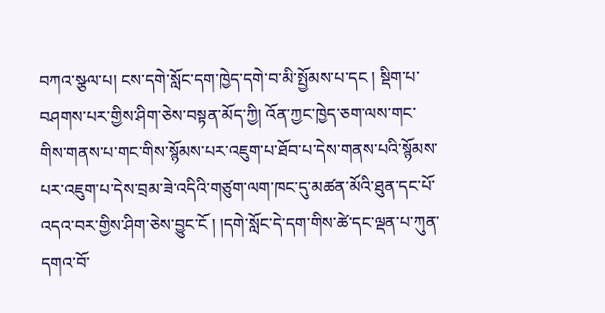བཀའ་སྩལ་པ། ངས་དགེ་སློང་དག་ཁྱེད་དགེ་བ་མི་སྤྱོམས་པ་དང ། སྡིག་པ་བཤགས་པར་གྱིས་ཤིག་ཅེས་བསྟན་མོད་ཀྱི། འོན་ཀྱང་ཁྱེད་ཅག་ལས་གང་གིས་གནས་པ་གང་གིས་སྙོམས་པར་འཇུག་པ་ཐོབ་པ་དེས་གནས་པའི་སྙོམས་པར་འཇུག་པ་དེས་བྲམ་ཟེ་འདིའི་གཙུག་ལག་ཁང་དུ་མཚན་མོའི་ཐུན་དང་པོ་འདའ་བར་གྱིས་ཤིག་ཅེས་བྱུང་ངོ ། །དགེ་སློང་དེ་དག་གིས་ཚེ་དང་ལྡན་པ་ཀུན་དགའ་བོ་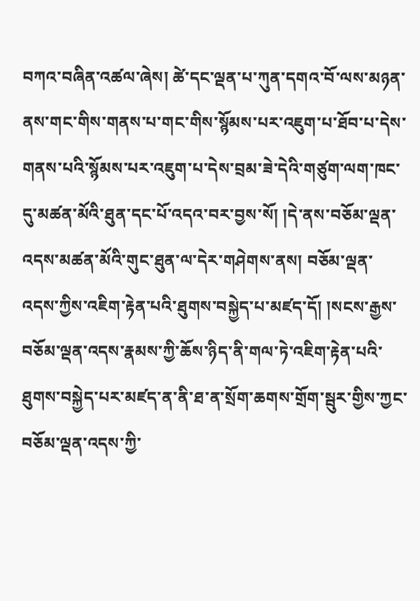བཀའ་བཞིན་འཚལ་ཞེས། ཚེ་དང་ལྡན་པ་ཀུན་དགའ་བོ་ལས་མཉན་ནས་གང་གིས་གནས་པ་གང་གིས་སྙོམས་པར་འཇུག་པ་ཐོབ་པ་དེས་གནས་པའི་སྙོམས་པར་འཇུག་པ་དེས་བྲམ་ཟེ་དེའི་གཙུག་ལག་ཁང་དུ་མཚན་མོའི་ཐུན་དང་པོ་འདའ་བར་བྱས་སོ། །དེ་ནས་བཅོམ་ལྡན་འདས་མཚན་མོའི་གུང་ཐུན་ལ་དེར་གཤེགས་ནས། བཅོམ་ལྡན་འདས་ཀྱིས་འཇིག་རྟེན་པའི་ཐུགས་བསྐྱེད་པ་མཛད་དོ། །སངས་རྒྱས་བཅོམ་ལྡན་འདས་རྣམས་ཀྱི་ཆོས་ཉིད་ནི་གལ་ཏེ་འཇིག་རྟེན་པའི་ཐུགས་བསྐྱེད་པར་མཛད་ན་ནི་ཐ་ན་སྲོག་ཆགས་གྲོག་སྦུར་གྱིས་ཀྱང་བཅོམ་ལྡན་འདས་ཀྱི་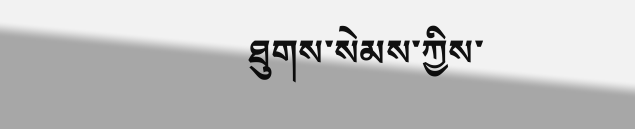ཐུགས་སེམས་ཀྱིས་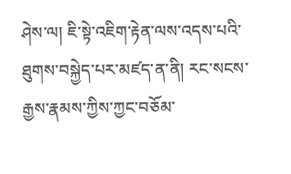ཤེས་ལ། ཇི་སྟེ་འཇིག་རྟེན་ལས་འདས་པའི་ཐུགས་བསྐྱེད་པར་མཛད་ན་ནི། རང་སངས་རྒྱས་རྣམས་ཀྱིས་ཀྱང་བཅོམ་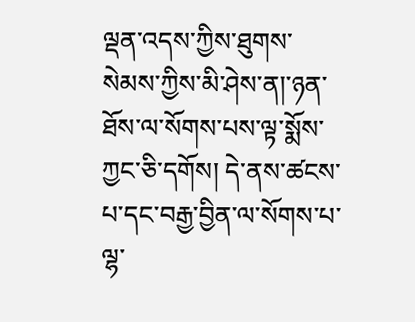ལྡན་འདས་ཀྱིས་ཐུགས་སེམས་ཀྱིས་མི་ཤེས་ན།་ཉན་ཐོས་ལ་སོགས་པས་ལྟ་སྨོས་ཀྱང་ཅི་དགོས། དེ་ནས་ཚངས་པ་དང་བརྒྱ་བྱིན་ལ་སོགས་པ་ལྷ་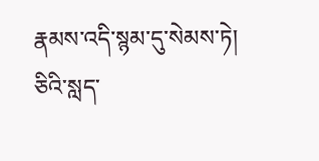རྣམས་འདི་སྙམ་དུ་སེམས་ཏེ། ཅིའི་སླད་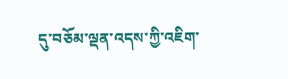དུ་བཅོམ་ལྡན་འདས་ཀྱི་འཇིག་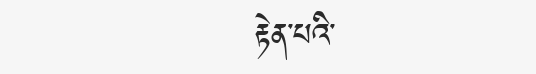རྟེན་པའི་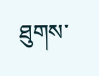ཐུགས་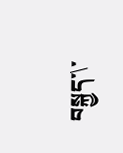བསྐྱད་\་